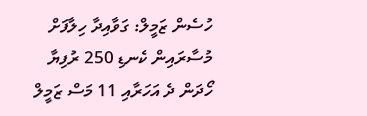ހުސެން ޒަމީލް: ގަވާއިދާ ހިލާފަށް މުސާރައިން ކެނޑި 250 ރުފިޔާ ހޯދަން ދެ އަހަރާއި 11 މަސް ޒަމީލް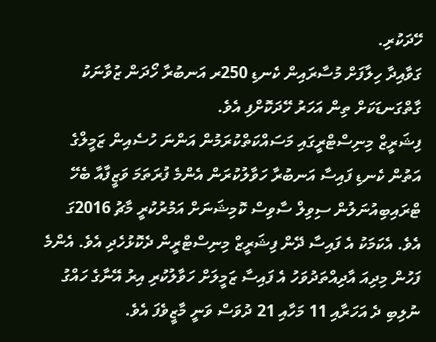ހޭދަކުރި.
ގަވާއިދާ ހިލާފަށް މުސާރައިން ކެނޑި 250ރ އަނބުރާ ހޯދަން ޒުވާނަކު ގާތްގަނޑަކަށް ތިން އަހަރު ހޭދަކޮށްފި އެވެ.
ފިޝަރީޒް މިނިސްޓްރީގައި މަސައްކަތްކުރަމުން އަންނަ ހުސެއިން ޒަމީލްގެ އަތުން ކެނޑި ފައިސާ އަނބުރާ ހަވާލުކުރަން އެންމެ ފުރަތަމަ ވަޒީފާއާ ބެހޭ ޓްރައިބިއުނަލުން ސިވިލް ސާވިސް ކޮމިޝަނަށް އަމުރުކުރީ މާޗު 2016ގަ އެވެ. އެކަމަކު އެ ފައިސާ ދޭން ފިޝަރީޒް މިނިސްޓްރީން ދެކޮޅުހެދި އެވެ. އެންމެ ފަހުން މިދިއަ އާދިއްތަދުވަހު އެ ފައިސާ ޒަމީލަށް ހަވާލުކުރި އިރު އޭނާގެ ހައްގު ނުލިބި ދެ އަހަރާއި 11 މަހާއި 21 ދުވަސް ވަނީ މާޒީވެފަ އެވެ.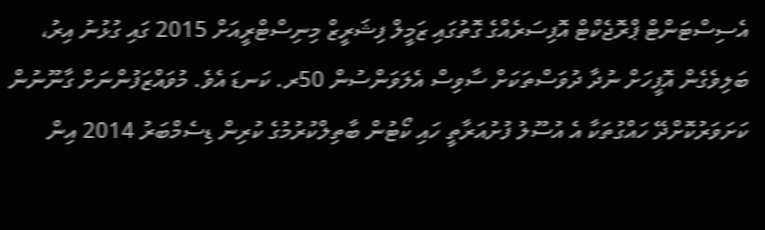އެސިސްޓަންޓް ޕްރޮޖެކްޓް އޮފިސަރެއްގެ ގޮތުގައި ޒަމީލް ފިޝަރީޒް މިނިސްޓްރީއަށް 2015 ގައި ގުޅުނު އިރު، ބަލިވެގެން އޮފީހަށް ނުދާ ދުވަސްތަކަށް ސާވިސް އެލަވަންސުން 50ރ. ކަނޑަ އެވެ. މުވައްޒަފުންނަށް ގާނޫނުން ކަށަވަރުކޮށްދޭ ހައްގުތަކާ އެ އުސޫލު ފުށުއަރާތީ ހައި ކޯޓުން ބާތިލްކުރުމުގެ ކުރިން ޑިސެމްބަރު 2014 އިން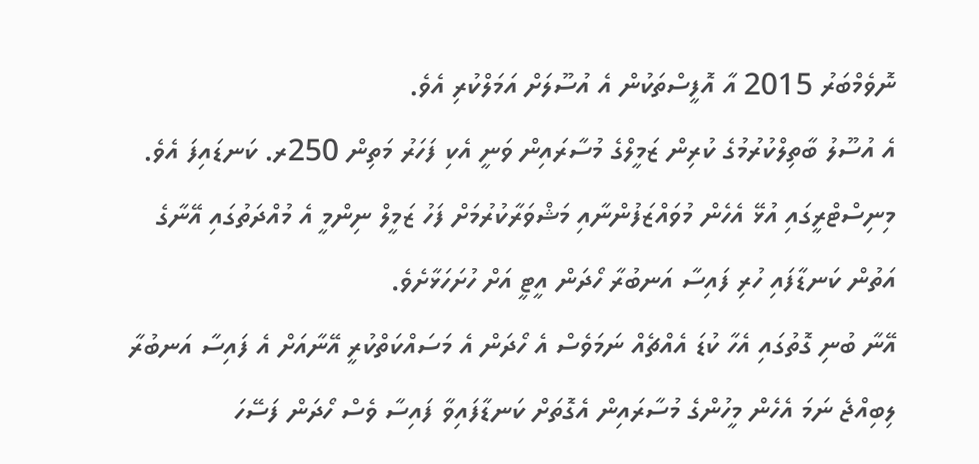ނޮވެމްބަރު 2015 އާ އޮފީސްތަކުން އެ އުސޫލަށް އަމަލްކުރި އެވެ.
އެ އުސޫލު ބާތިލްކުރުމުގެ ކުރިން ޒަމީލްގެ މުސާރައިން ވަނީ އެކި ފަހަރު މަތިން 250ރ. ކަނޑައިފަ އެވެ. މިނިސްޓްރީގައި އުޅޭ އެހެން މުވައްޒަފުންނާއި މަޝްވަރާކުރުމަށް ފަހު ޒަމީލް ނިންމީ އެ މުއްދަތުގައި އޭނާގެ އަތުން ކަނޑާފައި ހުރި ފައިސާ އަނބުރާ ހޯދަން އީޓީ އަށް ހުށަހަޅާށެވެ.
އޭނާ ބުނި ގޮތުގައި އެހާ ކުޑަ އެއްޗެއް ނަމަވެސް އެ ހޯދަން އެ މަސައްކަތްކުރީ އޭނާއަށް އެ ފައިސާ އަނބުރާ ލިބިއްޖެ ނަމަ އެހެން މީހުންގެ މުސާރައިން އެގޮތަށް ކަނޑާފައިވާ ފައިސާ ވެސް ހޯދަން ފަސޭހަ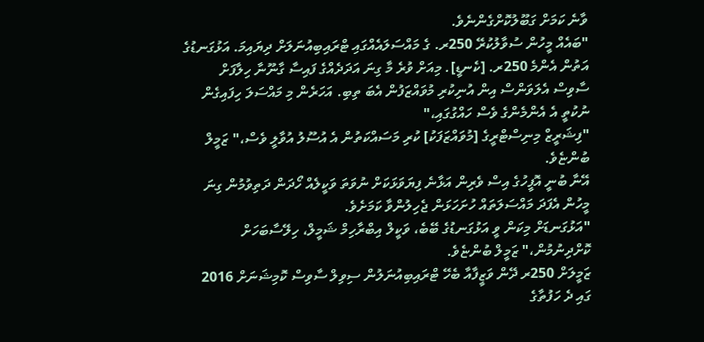ވާނެ ކަމަށް ގަބޫލުކޮށްގެންނެވެ.
"ބައެއް މީހުން ސުވާލުކުރޭ 250ރ. ގެ މައްސަލައެއްގައި ޓްރައިބިއުނަލަށް ދިޔައިމަ. އަޅުގަނޑުގެ އަތުން އެންމެ 250ރ. [ކެނޑީ]. މިއަށް ވުރެ މާ ގިނަ އަދަދެއްގެ ފައިސާ ގާނޫނާ ހިލާފަށް ސާވިސް އެލަވަންސް އިން އުނިކުރި މުވައްޒަފުން އެބަ ތިބި. އަހަރެން މި މައްސަލަ ހިފައިގެން ނުކުތީ އެ އެންމެންގެ ވެސް ހައްގުގައި،"
"ފިޝަރީޒް މިނިސްޓްރީގެ [މުވައްޒަފަކު] ކުރި މަސައްކަތުން އެ އުސޫލު އުވާލީ ވެސް،" ޒަމީލް ބުންޏެވެ.
އޭނާ ބުނީ އޮފީހުގެ އިސް ވެރިން އަޅާނެ ފިޔަވަޅަކަށް ނުވަތަ ވަކީލެއް ހޯދަން ދަތިވުމުން ގިނަ މީހުން އެފަދަ މައްސަލަތައް ހުށަހަޅަން ޖެހިލުންވާ ކަމަށެވެ.
"އަޅުގަނޑަށް މިކަން ވީ އަޅުގަނޑުގެ ބޭބެ، ވަކީލް އިބްރާހިމް ޝަމީލް، ހިލޭސާބަހަށް ކޮށްދިނުމުން،" ޒަމީލް ބުންޏެވެ.
ޒަމީލަށް 250ރ ދޭން ވަޒީފާއާ ބެހޭ ޓްރައިބިއުނަލުން ސިވިލް ސާވިސް ކޮމިޝަނަށް 2016 ގައި ދެ ހަފުތާގެ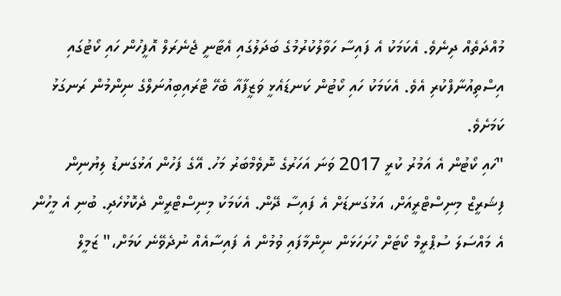މުއްދަތެއް ދިނެވެ. އެކަމަކު އެ ފައިސާ ހަވާލުކުރުމުގެ ބަދަލުގައި އެޓާނީ ޖެނެރަލް އޮފީހުން ހައި ކޯޓުގައި އިސްތިއުނާފްކުރި އެވެ. އެކަމަކު ހައި ކޯޓުން ކަނޑައެޅީ ވަޒީފާއާ ބެހޭ ޓްރައިބިއުނަލްގެ ނިންމުން ރަނގަޅު ކަމަށެވެ.
"ހައި ކޯޓުން އެ އަމުރު ކުރީ 2017 ވަނަ އަހަރުގެ ނޮވެމްބަރު މަހު. އޭގެ ފަހުން އަޅުގަނޑު ލިޔުނިން ފިޝަރީޒް މިނިސްޓްރީއަށް، އަޅުގަނޑަށް އެ ފައިސާ ދޭން. އެކަމަކު މިނިސްޓްރީން ދެކޮޅުހެދި. ބުނި އެ މީހުން އެ މައްސަލަ ސުޕްރީމް ކޯޓަށް ހުށަހަޅަން ނިންމާފައި ވުމުން އެ ފައިސާއެއް ނުދެވޭނެ ކަމަށް،" ޒަމީލް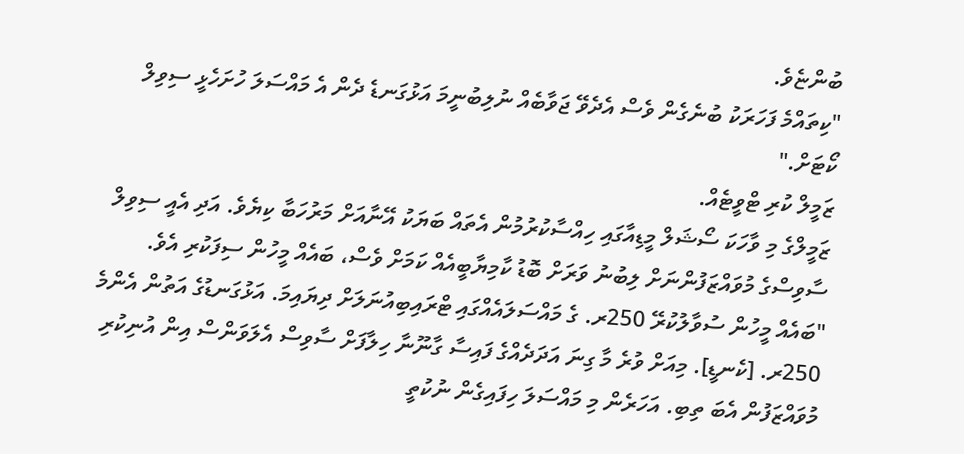ބުންޏެވެ.
"ކިތައްމެ ފަހަރަކު ބުނެގެން ވެސް އެދެވޭ ޖަވާބެއް ނުލިބުނީމަ އަޅުގަނޑެ ދެން އެ މައްސަލަ ހުށަހެޅީ ސިވިލް ކޯޓަށް."
ޒަމީލް ކުރި ޓްވީޓެއް.
ޒަމީލްގެ މި ވާހަކަ ސޯޝަލް މީޑިއާގައި ހިއްސާކުރުމުން އެތައް ބަޔަކު އޭނާއަށް މަރުހަބާ ކިޔެވެ. އަދި އެއީ ސިވިލް ސާވިސްގެ މުވައްޒަފުންނަށް ލިބުނު ވަރަށް ބޮޑު ކާމިޔާބީއެއް ކަމަށް ވެސް، ބައެއް މީހުން ސިފަކުރި އެވެ.
"ބައެއް މީހުން ސުވާލުކުރޭ 250ރ. ގެ މައްސަލައެއްގައި ޓްރައިބިއުނަލަށް ދިޔައިމަ. އަޅުގަނޑުގެ އަތުން އެންމެ 250ރ. [ކެނޑީ]. މިއަށް ވުރެ މާ ގިނަ އަދަދެއްގެ ފައިސާ ގާނޫނާ ހިލާފަށް ސާވިސް އެލަވަންސް އިން އުނިކުރި މުވައްޒަފުން އެބަ ތިބި. އަހަރެން މި މައްސަލަ ހިފައިގެން ނުކުތީ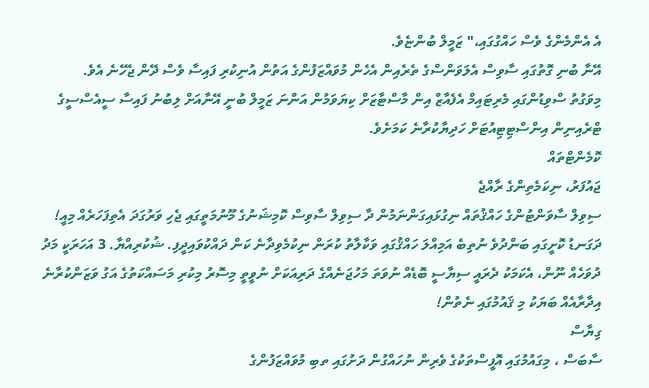އެ އެންމެންގެ ވެސް ހައްގުގައި،" ޒަމީލް ބުންޏެވެ.
އޭނާ ބުނި ގޮތުގައި ސާވިސް އެލަވަންސްގެ ތެރެއިން އެހެން މުވައްޒަފުންގެ އަތުން އުނިކުރި ފައިސާ ވެސް ދޭން ޖެހޭނެ އެވެ.
މިވަގުތު ސްވިޑުންގައި މެރިޓައިމް އެފެއާޒް އިން މާސްޓާޒަށް ކިޔަވަމުން އަންނަ ޒަމީލް ބުނީ އޭނާއަށް ލިބުނު ފައިސާ ސީއެސްސީގެ ޓްރެއިނިން އިންސްޓިޓިއުޓަށް ހަދިޔާކުރާނެ ކަމަށެވެ.
ކޮމެންޓްތައް
ޖައުފަރު، ނިކަމެތިންގެ ރާއްޖެ
ސިވިލް ސާވަންޓުންގެ ހައްޤުތައް ނިގުޅައިގަންނަމުން ދާ ސިވިލް ސާވިސް ކޮމިޝަނުގެ މޫނުމަތީގައި ޖެހި ވަރުގަދަ އެތިފަހަރެއް މިއީ! ދަގަނޑު ކޮށީގައި ބަންދުވެ ނުތިބެ އަމިއްލަ ހައްޤުގައި ވަކާލާތު ކުރަން ނިކުމެވިދާނެ ކަން ދައްކުވައިދީފި. ޝުކުރިއްޔާ. 3 އަހަރަކީ މަދު ދުވަހެއް ނޫން، އެކަމަކު ދެރައީ ސިޔާސީ ބޮޑެއް ނުވަތަ މަހުޖަނެއްގެ ދަރިއަކަށް ނުވީތީ މިސޮރު މިކުރި މަސައްކަތުގެ އަގު ވަޒަންކުރާނެ އިދާރާއެއް ބަޔަކު މި ޤައުމުގައި ނެތުން!
ގިޔާސް
ސާބަސް ، މިގައުމުގައި އޮފީސްތަކުގެ ވެރިން ނުހައްގުން ދަށުގައި ތބި މުވައްޒަފުންގެ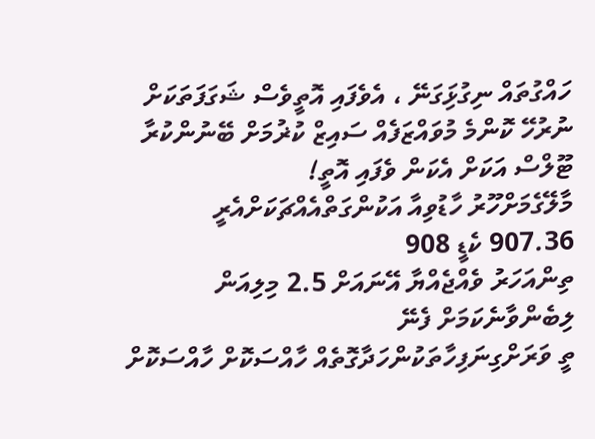ހައްގުތައް ނިގުޅަިގަނޭ ، އެވެފައި އޮތީވެސް ޝަގަފަތަކަށް ނުރުހޭ ކޮންމެ މުވައްޒަފެއް ސައިޒް ކުޜުމަށް ބޭނުންކުރާ ޓޫލްސް އަކަށް އެކަން ވެފައި އޮތީ!
މާލޭގެމަށްހޫރު ހާޑުވިއާ އަކުންގަތްއެއްޗަކަށްއެރީ 907.36 ކެޑީ 908
ތިންއަހަރު ވެއްޖެއްޔާ އޭނައަށް 2.5 މިލިއަން ލިބެންވާނެކަމަށް ފެނޭ
ތީ ވަރަށްގިނަފިހާތަކުންހަދާގޮތެއް ހާއްސަކޮށް ހާއްސަކޮށް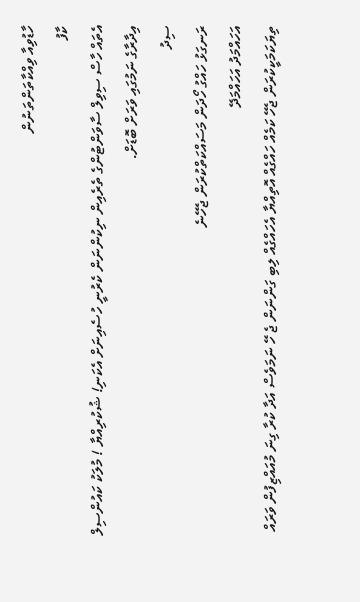ހާޑުވިއާ ވިއްކާތަންތަނުން
ކާފު
އެތައް ހާސް ސިވިލް ސާވަންޓުންގެ ތެރެއިން ނިކުންނަން ކެރުނީ ހުސެއިނަށް އެކަނި! ޝުކުރިއްޔާ ! މުލަކު ކައުންސިލް އިދާރާގެ ނަމުގައި ވަރަށް ބޮޑަށް.
ސިދު
ރަނގަޅު ހައްގު ހޯދަން މަސައްކަތްކުރަން ޖެހޭނެ
އަހައްމަދު އަހައްމަދޭ
ތިޔަކަމަކީކުރަން ޖެހޭ ކަމެއް ހައްގެއް އޮތިއްޔާ އެހައްގެއް ލިބި ގަންނަން ޖެ ހޭ ނަމަވެސް އަދާ ކުރާ ގިނަ މުއައްޒިފުން ވަރައް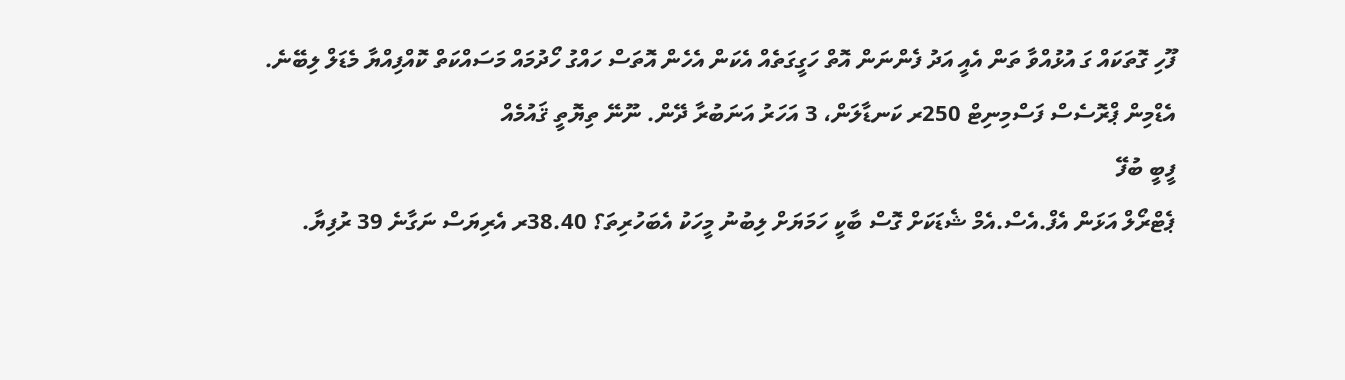ފޫހި ގޮތަކައް ގަ އުޅުއްވާ ތަން އެއީ އަދު ފެންނަން އޮތް ހަގީގަތެއް އެކަން އެހެން އޮތަސް ހައްގު ހޯދުމައް މަސައްކަތް ކޮއްފިއްޔާ މެޑަލް ލިބޭނެ.
އެޑްމިން ޕްރޮސެސް ފަސްމިނިޓް 250ރ ކަނޑާލަން، 3 އަހަރު އަނަބުރާ ދޭން. ނޫނޭ ތިޔޮތީ ޤައުމެއް
ފީބީ ބުފޭ
ޕެޓްރޯލް އަޅަން އެފް.އެސް.އެމް ޝެޑަކަށް ގޮސް ބާކީ ހަމަޔަށް ލިބުނު މީހަކު އެބަހުރިތަ؟ 38.40ރ އެރިޔަސް ނަގާނެ 39 ރުފިޔާ.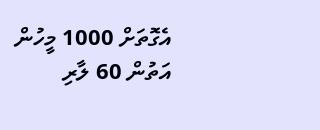އެގޮތަށް 1000 މީހުން އަތުން 60 ލާރި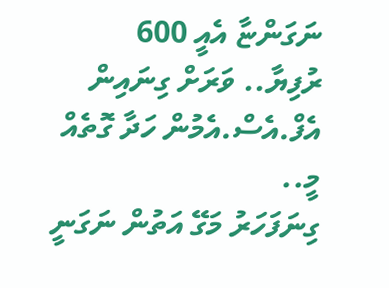ނަގަންޏާ އެއީ 600 ރުފިޔާ.. ވަރަށް ގިނައިން އެފް.އެސް.އެމުން ހަދާ ގޮތެއް މީ..
ގިނަފަހަރު މަގޭ އަތުން ނަގަނީ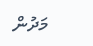މަދުން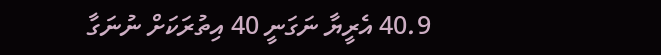40.9 އެރީޔާ ނަގަނީ 40 އިތުރަކަށް ނުނަގާ